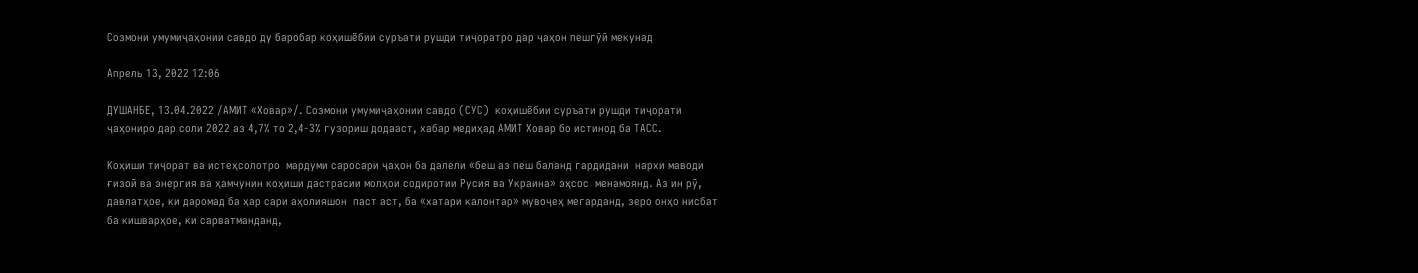Созмони умумиҷаҳонии савдо ду баробар коҳишёбии суръати рушди тиҷоратро дар ҷаҳон пешгӯӣ мекунад

Апрель 13, 2022 12:06

ДУШАНБЕ, 13.04.2022 /АМИТ «Ховар»/. Созмони умумиҷаҳонии савдо (СУС)  коҳишёбии суръати рушди тиҷорати ҷаҳониро дар соли 2022 аз 4,7% то 2,4-3% гузориш додааст, хабар медиҳад АМИТ Ховар бо истинод ба ТАСС.

Коҳиши тиҷорат ва истеҳсолотро  мардуми саросари ҷаҳон ба далели «беш аз пеш баланд гардидани  нархи маводи ғизоӣ ва энергия ва ҳамчунин коҳиши дастрасии молҳои содиротии Русия ва Украина» эҳсос  менамоянд. Аз ин рӯ,  давлатҳое, ки даромад ба ҳар сари аҳолияшон  паст аст, ба «хатари калонтар» мувоҷеҳ мегарданд, зеро онҳо нисбат ба кишварҳое, ки сарватманданд,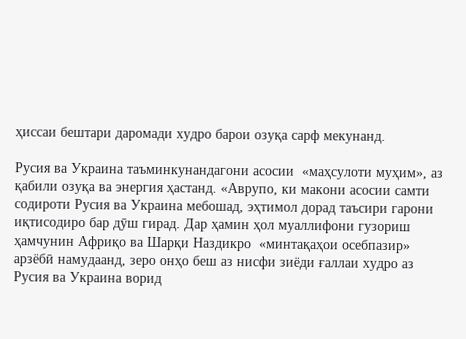ҳиссаи бештари даромади худро барои озуқа сарф мекунанд.

Русия ва Украина таъминкунандагони асосии  «маҳсулоти муҳим», аз қабили озуқа ва энергия ҳастанд. «Аврупо, ки макони асосии самти содироти Русия ва Украина мебошад, эҳтимол дорад таъсири гарони иқтисодиро бар дӯш гирад. Дар ҳамин ҳол муаллифони гузориш ҳамчунин Африқо ва Шарқи Наздикро  «минтақаҳои осебпазир» арзёбӣ намудаанд, зеро онҳо беш аз нисфи зиёди ғаллаи худро аз Русия ва Украина ворид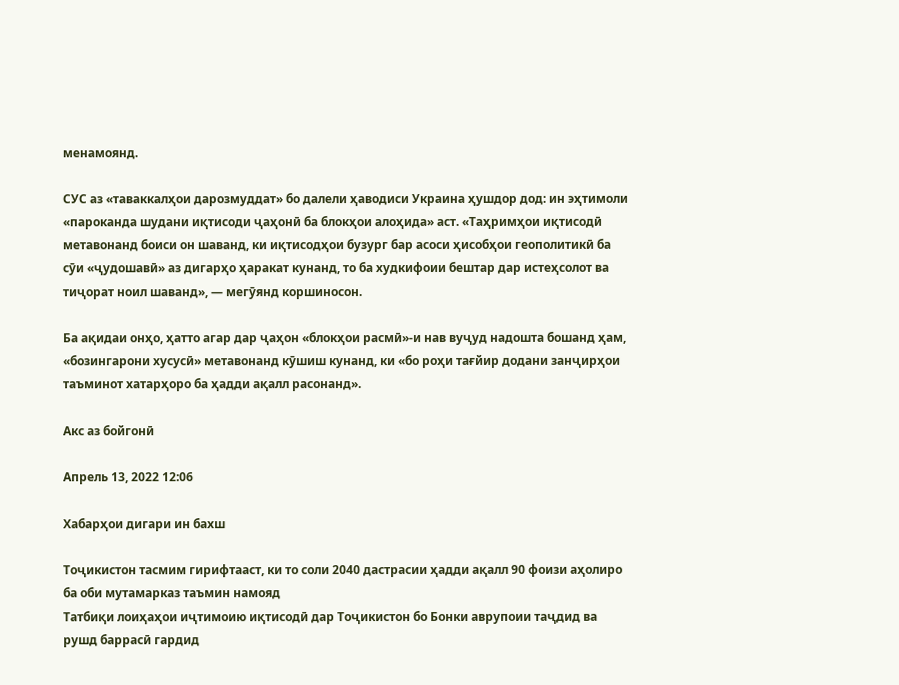менамоянд.

СУС аз «таваккалҳои дарозмуддат» бо далели ҳаводиси Украина ҳушдор дод: ин эҳтимоли «пароканда шудани иқтисоди ҷаҳонӣ ба блокҳои алоҳида» аст. «Таҳримҳои иқтисодӣ метавонанд боиси он шаванд, ки иқтисодҳои бузург бар асоси ҳисобҳои геополитикӣ ба сӯи «ҷудошавӣ» аз дигарҳо ҳаракат кунанд, то ба худкифоии бештар дар истеҳсолот ва тиҷорат ноил шаванд», — мегӯянд коршиносон.

Ба ақидаи онҳо, ҳатто агар дар ҷаҳон «блокҳои расмӣ»-и нав вуҷуд надошта бошанд ҳам, «бозингарони хусусӣ» метавонанд кӯшиш кунанд, ки «бо роҳи тағйир додани занҷирҳои таъминот хатарҳоро ба ҳадди ақалл расонанд».

Акс аз бойгонӣ

Апрель 13, 2022 12:06

Хабарҳои дигари ин бахш

Тоҷикистон тасмим гирифтааст, ки то соли 2040 дастрасии ҳадди ақалл 90 фоизи аҳолиро ба оби мутамарказ таъмин намояд
Татбиқи лоиҳаҳои иҷтимоию иқтисодӣ дар Тоҷикистон бо Бонки аврупоии таҷдид ва рушд баррасӣ гардид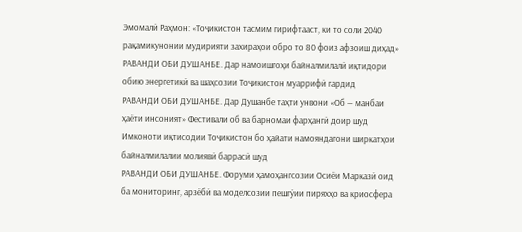Эмомалӣ Раҳмон: «Тоҷикистон тасмим гирифтааст, ки то соли 2040 рақамикунонии мудирияти захираҳои обро то 80 фоиз афзоиш диҳад»
РАВАНДИ ОБИ ДУШАНБЕ. Дар намоишгоҳи байналмилалӣ иқтидори обию энергетикӣ ва шаҳсозии Тоҷикистон муаррифӣ гардид
РАВАНДИ ОБИ ДУШАНБЕ. Дар Душанбе таҳти унвони «Об — манбаи ҳаёти инсоният» Фестивали об ва барномаи фарҳангӣ доир шуд
Имконоти иқтисодии Тоҷикистон бо ҳайати намояндагони ширкатҳои байналмилалии молиявӣ баррасӣ шуд
РАВАНДИ ОБИ ДУШАНБЕ. Форуми ҳамоҳангсозии Осиёи Марказӣ оид ба мониторинг, арзёбӣ ва моделсозии пешгӯии пиряхҳо ва криосфера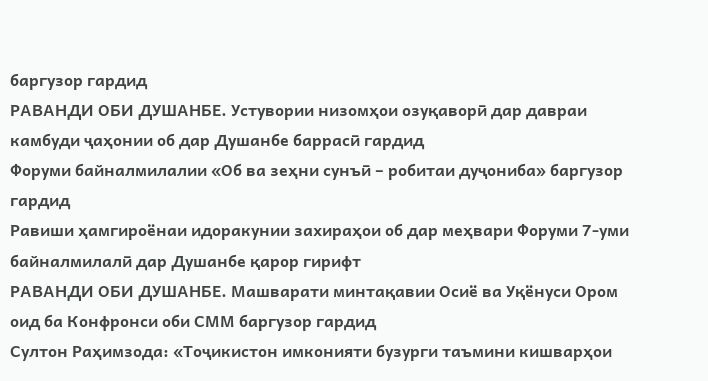баргузор гардид
РАВАНДИ ОБИ ДУШАНБЕ. Устувории низомҳои озуқаворӣ дар давраи камбуди ҷаҳонии об дар Душанбе баррасӣ гардид
Форуми байналмилалии «Об ва зеҳни сунъӣ – робитаи дуҷониба» баргузор гардид
Равиши ҳамгироёнаи идоракунии захираҳои об дар меҳвари Форуми 7-уми байналмилалӣ дар Душанбе қарор гирифт
РАВАНДИ ОБИ ДУШАНБЕ. Машварати минтақавии Осиё ва Уқёнуси Ором оид ба Конфронси оби СММ баргузор гардид
Султон Раҳимзода: «Тоҷикистон имконияти бузурги таъмини кишварҳои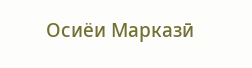Осиёи Марказӣ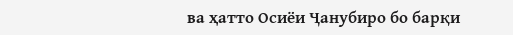ва ҳатто Осиёи Ҷанубиро бо барқи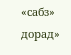«сабз» дорад»